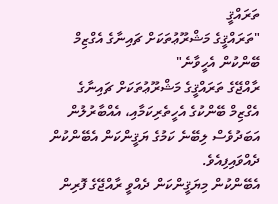ތަރައްޤީ
"ތަރައްޤީގެ މަޝްރޫޢުތަކަށް ޗައިނާގެ އެގްޒިމް ބޭންކުން އެހީވާނެ"
ރާއްޖޭގެ ތަރައްޤީގެ މަޝްރޫޢުތަކަށް ޗައިނާގެ އެގްޒިމް ބޭންކުގެ އެހީތެރިކަމާއި، އެއްބާރުލުން އަބަދުވެސް ލިބޭނެ ކަމުގެ ޔަޤީންކަން އެބޭންކުން ދެއްވައިފިއެވެ.
އެބޭންކުން މިޔަޤީންކަން ދެއްވީ ރާއްޖޭގެ ފޮރިން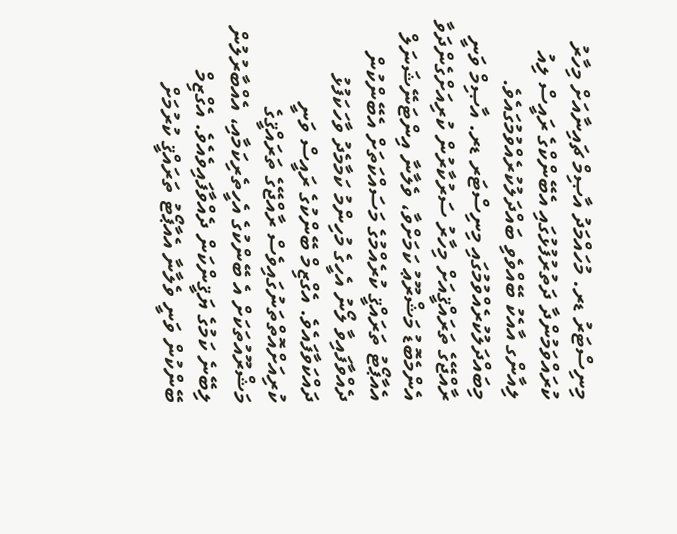މިނިސްޓަރު ޑރ. މުހައްމަދު އާޞިމް ޗައިނާއަށް މިހާރު ކުރައްވަމުންދާ ދަތުރުފުޅުގައި އެބޭންކްގެ ރައީސް ލިއު ލިއާންގ އާއެކު ބޭއްވެވި ބައްދަލުކުރެއްވުމުގައެވެ.
މިބައްދަލުކުރެއްވުމުގައި މިނިސްޓަރ ޑރ. އާޞިމް ވަނީ ރާއްޖޭގެ ތަރައްޤީއަށް މިހާރު ސަރުކާރުން ކުރިއަށްގެންދަވާ އެންމެބޮޑު މަޝްރޫޢު ކަމަށްވާ، ވެލާނާ އިންޓަނޭޝަނަލް އެއާޕޯޓު ތަރައްޤީ ކުރެއްމުގެ މަސައްކަތަށް އެބޭންކުން ދެއްވާފައިވާ ލޯނު އެހީގެ މުހިންމު ކަމާމެދު ވާހަކަފުޅު ދައްކަވާފައެވެ. އެގްޒިމް ބޭންކުގެ ރައީސް ވަނީ ކުރިއަށްއޮތްތަނުގައިވެސް ރާއްޖޭގެ ތަރައްޤީގެ މަޝްރޫއުތަކަށް އެ ބޭންކުގެ އެހީތެރިކަމާއި، އެއްބާރުލުން ލިބޭނެ ކަމުގެ ޔަޤީންކަން ދެއްވާފައިވެއެވެ. އެގްޒިމް ބޭންކުން ވަނީ ވެލާނާ އެއާޕޯޓު ތަރައްޤީ ކުރުމަށް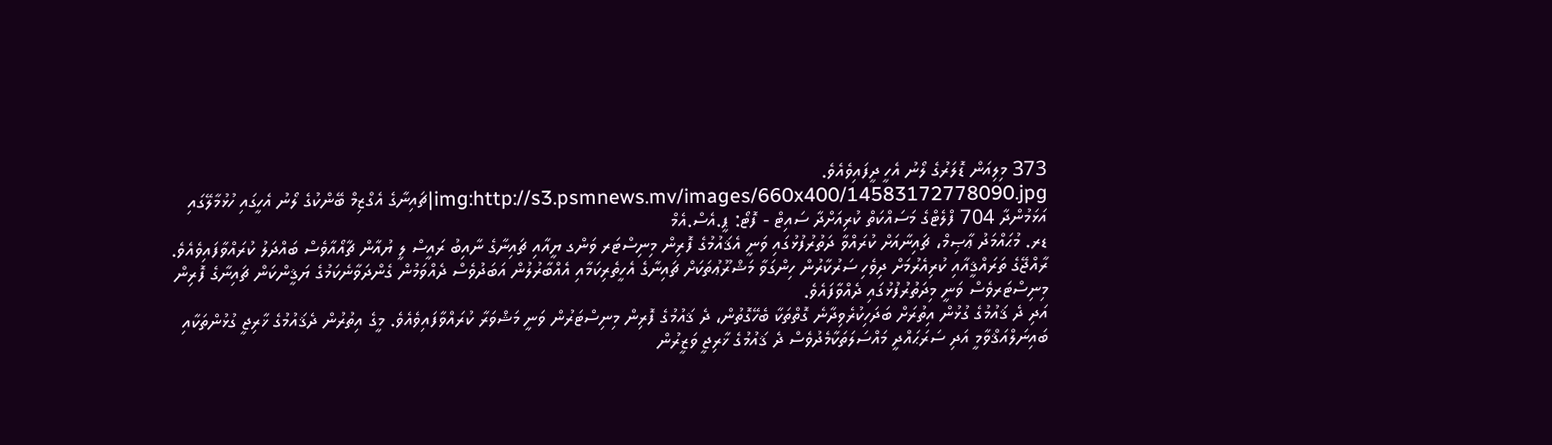373 މިލިއަން ޑޮލަރުގެ ލޯނު އެހީ ދީފައިވެއެވެ. img:http://s3.psmnews.mv/images/660x400/14583172778090.jpg|ޗައިނާގެ އެގްޒިމް ބޭންކުގެ ލޯނު އެހީގައި ހުޅުމާލޭގައި އަޅަމުންދާ 704 ފްލެޓްގެ މަސައްކަތް ކުރިއަށްދާ ސައިޓް - ފޮޓޯ: ޕީ.އެސް.އެމް
ޑރ. މުޙައްމަދު ޢާޞިމް، ޗައިނާއަށް ކުރައްވާ ދަތުރުފުޅުގައި ވަނީ އެޤައުމުގެ ފޮރިން މިނިސްޓަރ ވަންގ ޔީއާއި ޗައިނާގެ ނާއިބު ރައީސް ލީ ޔުއާން ޗާއޯއާވެސް ބައްދަލު ކުރައްވާފައިވެއެވެ. ރާއްޖޭގެ ތަރައްޤީއާއި ކުރިއެރުމަށް ދިވެހި ސަރުކާރުން ހިންގަވާ މަޝްރޫޢުތަކަށް ޗައިނާގެ އެހީތެރިކަމާއި އެއްބާރުލުން އަބަދުވެސް ދެއްވަމުން ގެންދަވާނެކަމުގެ ޔަޤީންކަން ޗައިނާގެ ފޮރިން މިނިސްޓަރވެސް ވަނީ މިދަތުރުފުޅުގައި ދެއްވާފައެވެ.
އަދި ދެ ޤައުމުގެ ގުޅުން އިތުރަށް ބަދަހިކުރެވިދާނެ ގޮތްތަކާ ބެހޭގޮތުން، ދެ ޤައުމުގެ ފޮރިން މިނިސްޓަރުން ވަނީ މަޝްވަރާ ކުރައްވާފައިވެއެވެ. މީގެ އިތުރުން ދެޤައުމުގެ ޚާރިޖީ ގުޅުންތަކާއި ބައިނަލްއަޤްވާމީ އަދި ސަރަޙައްދީ މައްސަލަތަކާމެދުވެސް ދެ ޤައުމުގެ ޚާރިޖީ ވަޒީރުން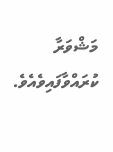މަޝްވަރާ ކުރައްވާފައިވެއެވެ.